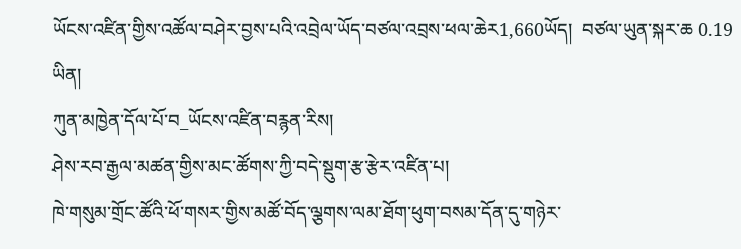ཡོངས་འཛིན་གྱིས་འཚོལ་བཤེར་བྱས་པའི་འབྲེལ་ཡོད་བཙལ་འབྲས་ཕལ་ཆེར1,660ཡོད།  བཙལ་ཡུན་སྐར་ཆ 0.19 ཡིན།
ཀུན་མཁྱེན་དོལ་པོ་བ_ཡོངས་འཛིན་བརྙན་རིས།
ཤེས་རབ་རྒྱལ་མཚན་གྱིས་མང་ཚོགས་ཀྱི་བདེ་སྡུག་རྩ་རྩེར་འཛིན་པ།
ཁེ་གསུམ་གྲོང་ཚོའི་ཕོ་གསར་གྱིས་མཚོ་བོད་ལྕགས་ལམ་ཐོག་ཕུག་བསམ་དོན་དུ་གཉེར་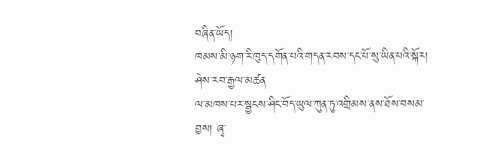བཞིན་ཡོད།
ཁམས་མི་ཉག་རི་ཁུད་དགོན་པའི་གདན་རབས་དང་པོ་སུ་ཡིན་པའི་སྐོར།
ཤེས་རབ་རྒྱལ་མཚན
ལ་མཁས་པར་སྦྱངས་ཤིང་བོད་ཡུལ་ཀུན་ཏུ་འགྲིམས་ནས་ཐོས་བསམ་བྱས། ཞྭ་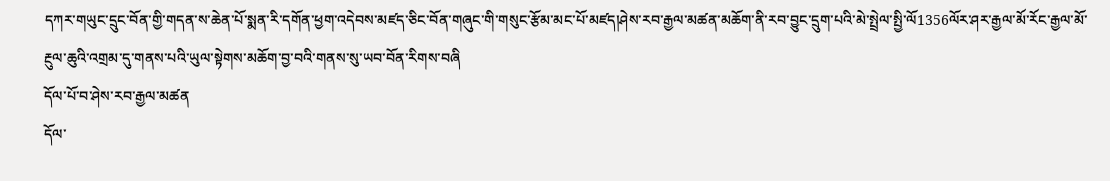དཀར་གཡུང་དྲུང་བོན་གྱི་གདན་ས་ཆེན་པོ་སྨན་རི་དགོན་ཕྱག་འདེབས་མཛད་ཅིང་བོན་གཞུང་གི་གསུང་རྩོམ་མང་པོ་མཛད།ཤེས་རབ་རྒྱལ་མཚན་མཆོག་ནི་རབ་བྱུང་དྲུག་པའི་མེ་སྤྲེལ་སྤྱི་ལོ1356ལོར་ཤར་རྒྱལ་མོ་རོང་རྒྱལ་མོ་རྔུལ་ཆུའི་འགྲམ་དུ་གནས་པའི་ཡུལ་སྟེགས་མཆོག་བྱ་བའི་གནས་སུ་ཡབ་བོན་རིགས་བཞི
དོལ་པོ་བ་ཤེས་རབ་རྒྱལ་མཚན
དོལ་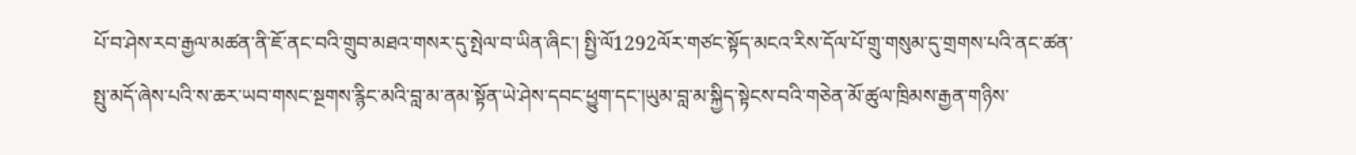པོ་བ་ཤེས་རབ་རྒྱལ་མཚན་ནི་ཇོ་ནང་བའི་གྲུབ་མཐའ་གསར་དུ་སྤེལ་བ་ཡིན་ཞིང་། སྤྱི་ལོ1292ལོར་གཙང་སྟོད་མངའ་རིས་དོལ་པོ་གྲུ་གསུམ་དུ་གྲགས་པའི་ནང་ཚན་སྤུ་མདོ་ཞེས་པའི་ས་ཆར་ཡབ་གསང་སྔགས་རྙིང་མའི་བླ་མ་ནམ་སྟོན་ཡེ་ཤེས་དབང་ཕྱུག་དང་།ཡུམ་བླ་མ་སྐྱིད་སྟེངས་བའི་གཅེན་མོ་ཚུལ་ཁྲིམས་རྒྱན་གཉིས་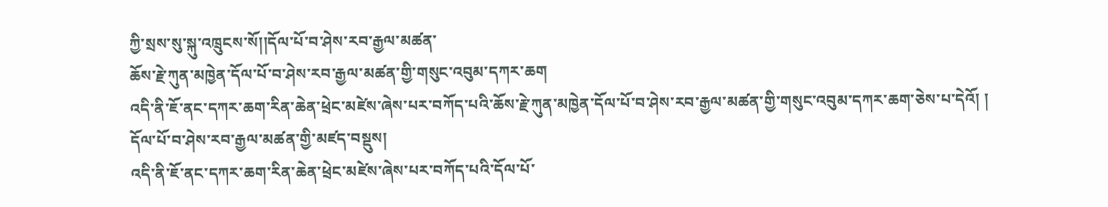ཀྱི་སྲས་སུ་སྐུ་འཁྲུངས་སོ།།དོལ་པོ་བ་ཤེས་རབ་རྒྱལ་མཚན་
ཆོས་རྗེ་ཀུན་མཁྱེན་དོལ་པོ་བ་ཤེས་རབ་རྒྱལ་མཚན་གྱི་གསུང་འབུམ་དཀར་ཆག
འདི་ནི་ཇོ་ནང་དཀར་ཆག་རིན་ཆེན་ཕྲེང་མཛེས་ཞེས་པར་བཀོད་པའི་ཆོས་རྗེ་ཀུན་མཁྱེན་དོལ་པོ་བ་ཤེས་རབ་རྒྱལ་མཚན་གྱི་གསུང་འབུམ་དཀར་ཆག་ཅེས་པ་དེའོ། །
དོལ་པོ་བ་ཤེས་རབ་རྒྱལ་མཚན་གྱི་མཛད་བསྡུས།
འདི་ནི་ཇོ་ནང་དཀར་ཆག་རིན་ཆེན་ཕྲེང་མཛེས་ཞེས་པར་བཀོད་པའི་དོལ་པོ་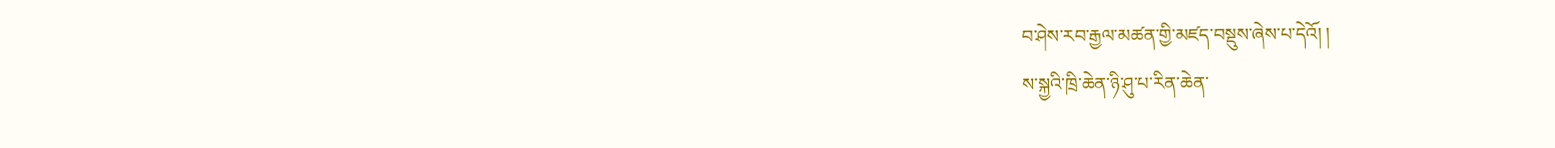བ་ཤེས་རབ་རྒྱལ་མཚན་གྱི་མཛད་བསྡུས་ཞེས་པ་དེའོ། །
ས་སྐྱའི་ཁྲི་ཆེན་ཉི་ཤུ་པ་རིན་ཆེན་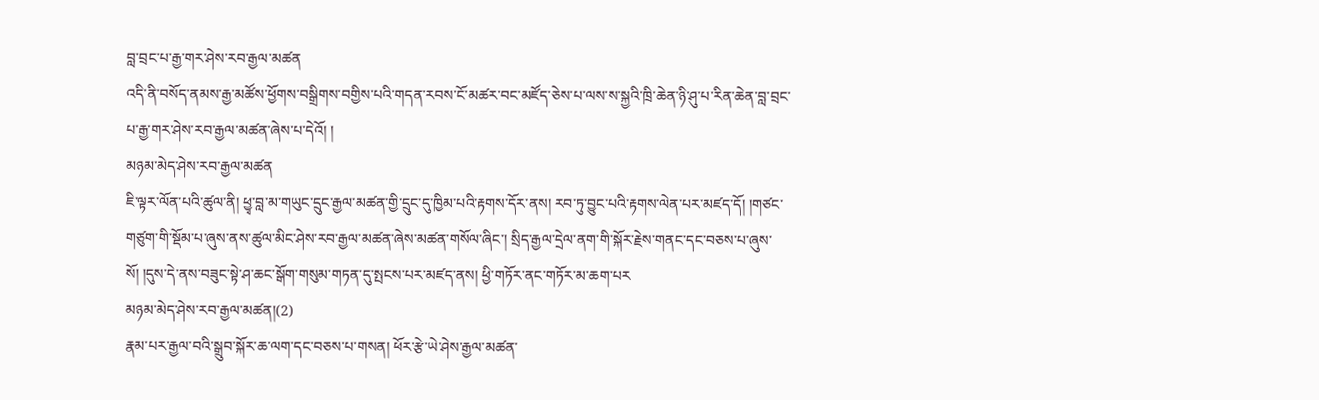བླ་བྲང་པ་རྒྱ་གར་ཤེས་རབ་རྒྱལ་མཚན
འདི་ནི་བསོད་ནམས་རྒྱ་མཚོས་ཕྱོགས་བསྒྲིགས་བགྱིས་པའི་གདན་རབས་ངོ་མཚར་བང་མཛོད་ཅེས་པ་ལས་ས་སྐྱའི་ཁྲི་ཆེན་ཉི་ཤུ་པ་རིན་ཆེན་བླ་བྲང་པ་རྒྱ་གར་ཤེས་རབ་རྒྱལ་མཚན་ཞེས་པ་དེའོ། །
མཉམ་མེད་ཤེས་རབ་རྒྱལ་མཚན
ཇི་ལྟར་ལོན་པའི་ཚུལ་ནི། ཕྱྭ་བླ་མ་གཡུང་དྲུང་རྒྱལ་མཚན་གྱི་དྲུང་དུ་ཁྱིམ་པའི་རྟགས་དོར་ནས། རབ་ཏུ་བྱུང་པའི་རྟགས་ལེན་པར་མཛད་དོ། །གཙང་གཙུག་གི་སྡོམ་པ་ཞུས་ནས་ཚུལ་མིང་ཤེས་རབ་རྒྱལ་མཚན་ཞེས་མཚན་གསོལ་ཞིང་། སྲིད་རྒྱལ་དྲེལ་ནག་གི་སྐོར་རྗེས་གནང་དང་བཅས་པ་ཞུས་སོ། །དུས་དེ་ནས་བཟུང་སྟེ་ཤ་ཆང་སྒོག་གསུམ་གཏན་དུ་སྤངས་པར་མཛད་ནས། ཕྱི་གཏོར་ནང་གཏོར་མ་ཆག་པར
མཉམ་མེད་ཤེས་རབ་རྒྱལ་མཚན།(2)
རྣམ་པར་རྒྱལ་བའི་སྒྲུབ་སྐོར་ཆ་ལག་དང་བཅས་པ་གསན། ཕོར་རྩེ་ཡེ་ཤེས་རྒྱལ་མཚན་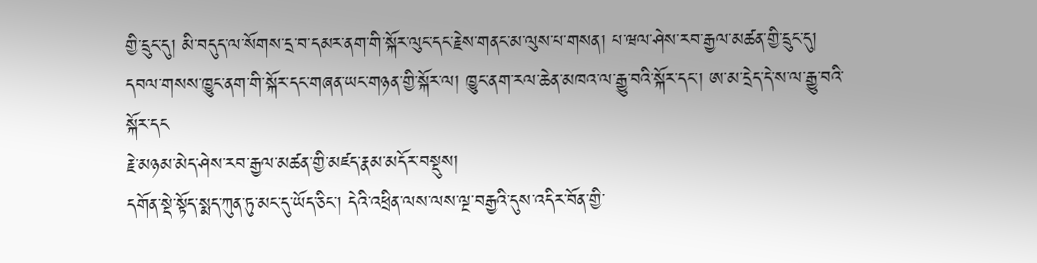གྱི་དྲུང་དུ། མི་བདུད་ལ་སོགས་དྲ་བ་དམར་ནག་གི་སྐོར་ལུང་དང་རྗེས་གནང་མ་ལུས་པ་གསན། པ་ཝལ་ཤེས་རབ་རྒྱལ་མཚན་གྱི་དྲུང་དུ། དབལ་གསས་ཁྱུང་ནག་གི་སྐོར་དང་གཞན་ཡང་གཉན་གྱི་སྐོར་ལ། ཁྱུང་ནག་རལ་ཆེན་མཁའ་ལ་རྒྱུ་བའི་སྐོར་དང་། ཨ་མ་དྲེད་དེ་ས་ལ་རྒྱུ་བའི་སྐོར་དང
རྗེ་མཉམ་མེད་ཤེས་རབ་རྒྱལ་མཚན་གྱི་མཛད་རྣམ་མདོར་བསྡུས།
དགོན་སྡེ་སྟོད་སྨད་ཀུན་ཏུ་མང་དུ་ཡོད་ཅིང་། དེའི་འཕྲིན་ལས་ལས་ལྔ་བརྒྱའི་དུས་འདིར་བོན་གྱི་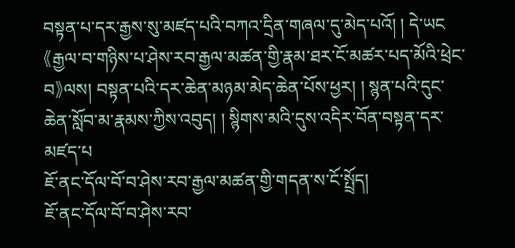བསྟན་པ་དར་རྒྱས་སུ་མཛད་པའི་བཀའ་དྲིན་གཞལ་དུ་མེད་པའོ། ། དེ་ཡང《རྒྱལ་བ་གཉིས་པ་ཤེས་རབ་རྒྱལ་མཚན་གྱི་རྣམ་ཐར་ངོ་མཚར་པད་མོའི་ཕྲེང་བ》ལས། བསྟན་པའི་དར་ཆེན་མཉམ་མེད་ཆེན་པོས་ཕྱར། ། སྙན་པའི་དུང་ཆེན་སློབ་མ་རྣམས་ཀྱིས་འབུད། ། སྙིགས་མའི་དུས་འདིར་བོན་བསྟན་དར་མཛད་པ
ཇོ་ནང་དོལ་བོ་བ་ཤེས་རབ་རྒྱལ་མཚན་གྱི་གདན་ས་ངོ་སྤྲོད།
ཇོ་ནང་དོལ་བོ་བ་ཤེས་རབ་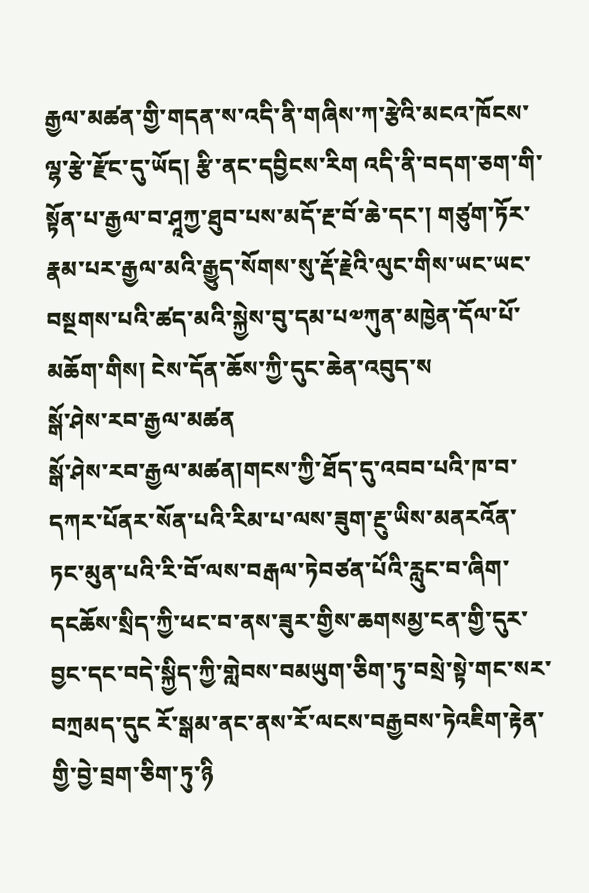རྒྱལ་མཚན་གྱི་གདན་ས་འདི་ནི་གཞིས་ཀ་རྩེའི་མངའ་ཁོངས་ལྷ་རྩེ་རྫོང་དུ་ཡོད། རྩི་ནང་དབྱིངས་རིག འདི་ནི་བདག་ཅག་གི་སྟོན་པ་རྒྱལ་བ་ཤཱཀྱ་ཐུབ་པས་མདོ་རྔ་བོ་ཆེ་དང་། གཙུག་ཏོར་རྣམ་པར་རྒྱལ་མའི་རྒྱུད་སོགས་སུ་རྡོ་རྗེའི་ལུང་གིས་ཡང་ཡང་བསྔགས་པའི་ཚད་མའི་སྐྱེས་བུ་དམ་པ༧ཀུན་མཁྱེན་དོལ་པོ་མཆོག་གིས། ངེས་དོན་ཆོས་ཀྱི་དུང་ཆེན་འབུད་ས
སྒོ་ཤེས་རབ་རྒྱལ་མཚན
སྒོ་ཤེས་རབ་རྒྱལ་མཚན།གངས་ཀྱི་ཐོད་དུ་འབབ་པའི་ཁ་བ་དཀར་པོནར་སོན་པའི་རིམ་པ་ལས་ཟུག་རྔུ་ཡིས་མནརའོན་ཏང་མུན་པའི་རི་བོ་ལས་བརྒལ་ཏེབཙན་པོའི་རླུང་བ་ཞིག་དངཆོས་སྲིད་ཀྱི་ཕང་བ་ནས་ཟུར་གྱིས་ཆགསམྱ་ངན་གྱི་དུར་བྱང་དང་བདེ་སྐྱིད་ཀྱི་གླེབས་བམཡུག་ཅིག་ཏུ་བསྲེ་སྟེ་གང་སར་བཀྲམད་དུང རོ་སྒམ་ནང་ནས་རོ་ལངས་བརྒྱབས་ཏེའཇིག་རྟེན་གྱི་བྱེ་བྲག་ཅིག་ཏུ་ཉི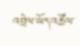འབྲེལ་ཡོད་འཚོལ་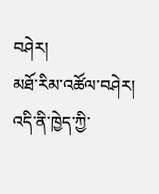བཤེར།
མཐོ་རིམ་འཚོལ་བཤེར།
འདི་ནི་ཁྱེད་ཀྱི་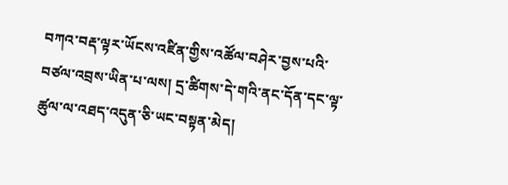བཀའ་བརྡ་ལྟར་ཡོངས་འཛིན་གྱིས་འཚོལ་བཤེར་བྱས་པའི་བཙལ་འབྲས་ཡིན་པ་ལས། དྲ་ཚིགས་དེ་གའི་ནང་དོན་དང་ལྟ་ཚུལ་ལ་འཐད་འདུན་ཅི་ཡང་བསྟན་མེད།